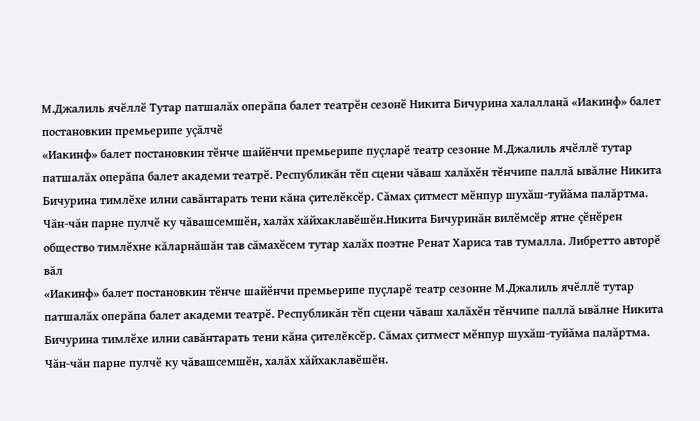М.Джалиль ячӗллӗ Тутар патшалăх оперăпа балет театрӗн сезонӗ Никита Бичурина халалланă «Иакинф» балет постановкин премьерипе уçăлчӗ
«Иакинф» балет постановкин тӗнче шайӗнчи премьерипе пуçларӗ театр сезонне М.Джалиль ячӗллӗ тутар патшалăх оперăпа балет академи театрӗ. Республикăн тӗп сцени чăваш халăхӗн тӗнчипе паллă ывăлне Никита Бичурина тимлӗхе илни савăнтарать тени кăна çителӗксӗр. Сăмах çитмест мӗнпур шухăш-туйăма палăртма. Чăн-чăн парне пулчӗ ку чăвашсемшӗн, халăх хăйхаклавӗшӗн.Никита Бичуринăн вилӗмсӗр ятне çӗнӗрен общество тимлӗхне кăларнăшăн тав сăмахӗсем тутар халăх поэтне Ренат Хариса тав тумалла. Либретто авторӗ вăл
«Иакинф» балет постановкин тӗнче шайӗнчи премьерипе пуçларӗ театр сезонне М.Джалиль ячӗллӗ тутар патшалăх оперăпа балет академи театрӗ. Республикăн тӗп сцени чăваш халăхӗн тӗнчипе паллă ывăлне Никита Бичурина тимлӗхе илни савăнтарать тени кăна çителӗксӗр. Сăмах çитмест мӗнпур шухăш-туйăма палăртма. Чăн-чăн парне пулчӗ ку чăвашсемшӗн, халăх хăйхаклавӗшӗн.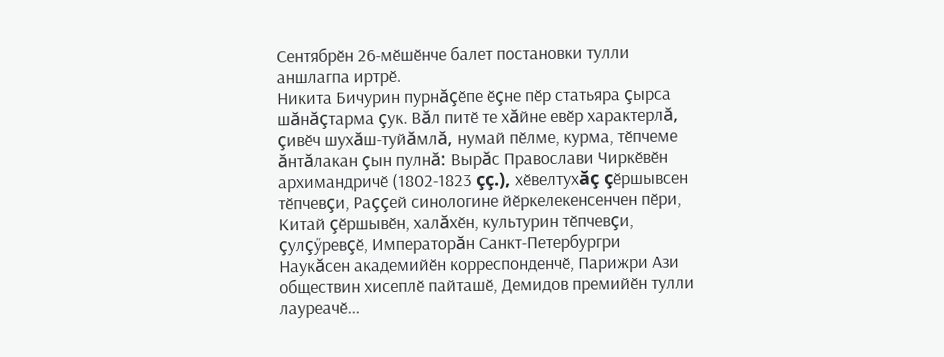Сентябрӗн 26-мӗшӗнче балет постановки тулли аншлагпа иртрӗ.
Никита Бичурин пурнăçӗпе ӗçне пӗр статьяра çырса шăнăçтарма çук. Вăл питӗ те хăйне евӗр характерлă, çивӗч шухăш-туйăмлă, нумай пӗлме, курма, тӗпчеме ăнтăлакан çын пулнă: Вырăс Православи Чиркӗвӗн архимандричӗ (1802-1823 çç.), хӗвелтухăç çӗршывсен тӗпчевçи, Раççей синологине йӗркелекенсенчен пӗри, Китай çӗршывӗн, халăхӗн, культурин тӗпчевçи, çулçӳревçӗ, Императорăн Санкт-Петербургри Наукăсен академийӗн корреспонденчӗ, Парижри Ази обществин хисеплӗ пайташӗ, Демидов премийӗн тулли лауреачӗ...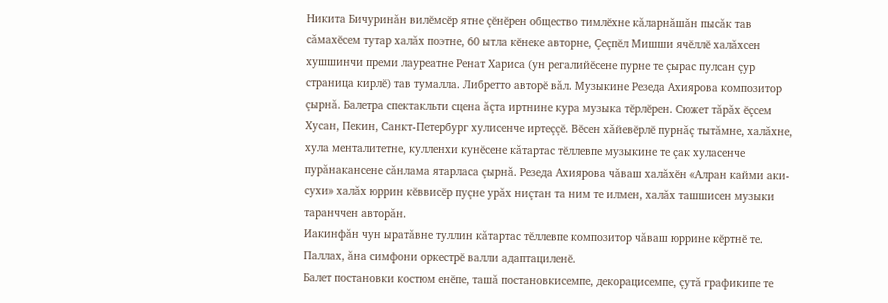Никита Бичуринăн вилӗмсӗр ятне çӗнӗрен общество тимлӗхне кăларнăшăн пысăк тав сăмахӗсем тутар халăх поэтне, 60 ытла кӗнеке авторне, Çеçпӗл Мишши ячӗллӗ халăхсен хушшинчи преми лауреатне Ренат Хариса (ун регалийӗсене пурне те çырас пулсан çур страница кирлӗ) тав тумалла. Либретто авторӗ вăл. Музыкине Резеда Ахиярова композитор çырнă. Балетра спектакльти сцена ăçта иртнине кура музыка тӗрлӗрен. Сюжет тăрăх ӗçсем Хусан, Пекин, Санкт-Петербург хулисенче иртеççӗ. Вӗсен хăйевӗрлӗ пурнăç тытăмне, халăхне, хула менталитетне, кулленхи кунӗсене кăтартас тӗллевпе музыкине те çак хуласенче пурăнакансене сăнлама ятарласа çырнă. Резеда Ахиярова чăваш халăхӗн «Алран кайми аки-сухи» халăх юррин кӗввисӗр пуçне урăх ниçтан та ним те илмен, халăх ташшисен музыки таранччен авторăн.
Иакинфăн чун ыратăвне туллин кăтартас тӗллевпе композитор чăваш юррине кӗртнӗ те. Паллах, ăна симфони оркестрӗ валли адаптациленӗ.
Балет постановки костюм енӗпе, ташă постановкисемпе, декорацисемпе, çутă графикипе те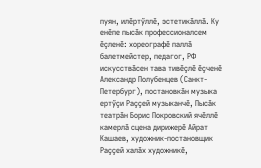пуян, илӗртӳллӗ, эстетикăллă. Ку енӗпе пысăк профессионалсем ӗçленӗ: хореографӗ паллă балетмейстер, педагог, РФ искусствăсен тава тивӗçлӗ ӗçченӗ Александр Полубенцев (Санкт-Петербург), постановкăн музыка ертӳçи Раççей музыканчӗ, Пысăк театрăн Борис Покровский ячӗллӗ камерлă сцена дирижерӗ Айрат Кашаев, художник-постановщик Раççей халăх художникӗ,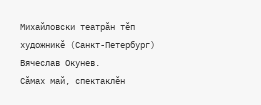Михайловски театрăн тӗп художникӗ (Санкт-Петербург) Вячеслав Окунев.
Сăмах май, спектаклӗн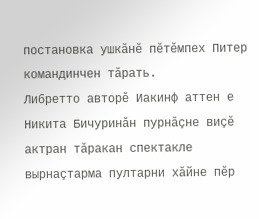постановка ушкăнӗ пӗтӗмпех Питер командинчен тăрать.
Либретто авторӗ Иакинф аттен е Никита Бичуринăн пурнăçне виçӗ актран тăракан спектакле вырнаçтарма пултарни хăйне пӗр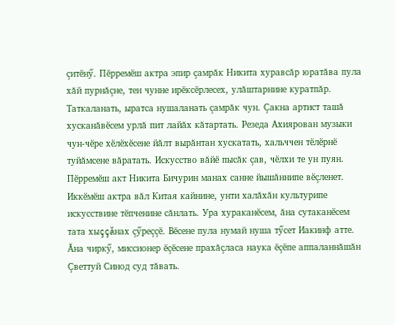çитӗнӳ. Пӗрремӗш актра эпир çамрăк Никита хуравсăр юратăва пула хăй пурнăçне, тен чунне ирӗксӗрлесех, улăштарнине куратпăр. Таткаланать, ыратса нушаланать çамрăк чун. Çакна артист ташă хусканăвӗсем урлă пит лайăх кăтартать. Резеда Ахиярован музыки чун-чӗре хӗлӗхӗсене йăлт вырăнтан хускатать, хальччен тӗлӗрнӗ туйăмсене вăратать. Искусство вăйӗ пысăк çав, чӗлхи те ун пуян.
Пӗрремӗш акт Никита Бичурин манах санне йышăннипе вӗçленет. Иккӗмӗш актра вăл Китая кайнине, унти халăхăн культурипе искусствине тӗпченине сăнлать. Ура хураканӗсем, ăна сутаканӗсем тата хыççăнах çӳреççӗ. Вӗсене пула нумай нуша тӳсет Иакинф атте. Ăна чиркӳ, миссионер ӗçӗсене прахăçласа наука ӗçӗпе аппаланнăшăн Çветтуй Синод суд тăвать.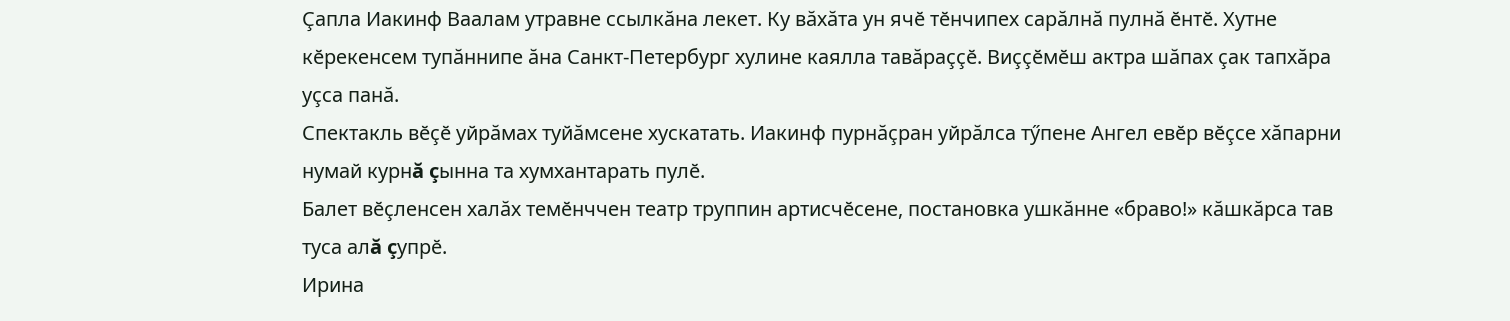Çапла Иакинф Ваалам утравне ссылкăна лекет. Ку вăхăта ун ячӗ тӗнчипех сарăлнă пулнă ӗнтӗ. Хутне кӗрекенсем тупăннипе ăна Санкт-Петербург хулине каялла тавăраççӗ. Виççӗмӗш актра шăпах çак тапхăра уçса панă.
Спектакль вӗçӗ уйрăмах туйăмсене хускатать. Иакинф пурнăçран уйрăлса тӳпене Ангел евӗр вӗçсе хăпарни нумай курнă çынна та хумхантарать пулӗ.
Балет вӗçленсен халăх темӗнччен театр труппин артисчӗсене, постановка ушкăнне «браво!» кăшкăрса тав туса алă çупрӗ.
Ирина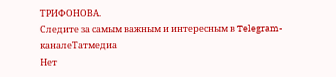ТРИФОНОВА.
Следите за самым важным и интересным в Telegram-каналеТатмедиа
Нет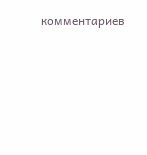комментариев